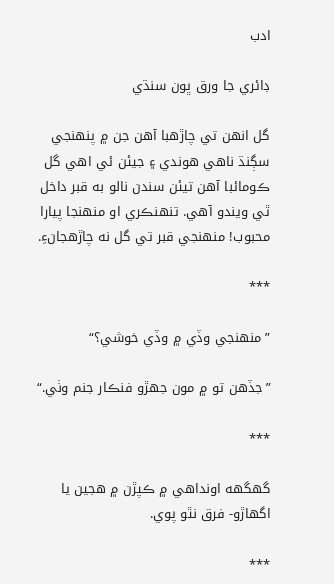ادب

ڊائري جا ورق ڀون سنڌي

گل انهن تي چاڙهبا آهن جن ۾ پنهنجي سڳنڌ ناهي هوندي ۽ جيئن ئي اهي گل ڪومائبا آهن تيئن سندن نالو به قبر داخل ٿي ويندو آهي. تنهنڪري او منهنجا پيارا محبوب! منهنجي قبر تي گل نه چاڙهجانءِ.

***

”منهنجي وڏي ۾ وڏي خوشي؟“

”جڏهن تو ۾ مون جهڙو فنڪار جنم وٺي.“

***

گهگهه اونداهي ۾ ڪپڙن ۾ هجين يا اگهاڙو- فرق نٿو پوي.

***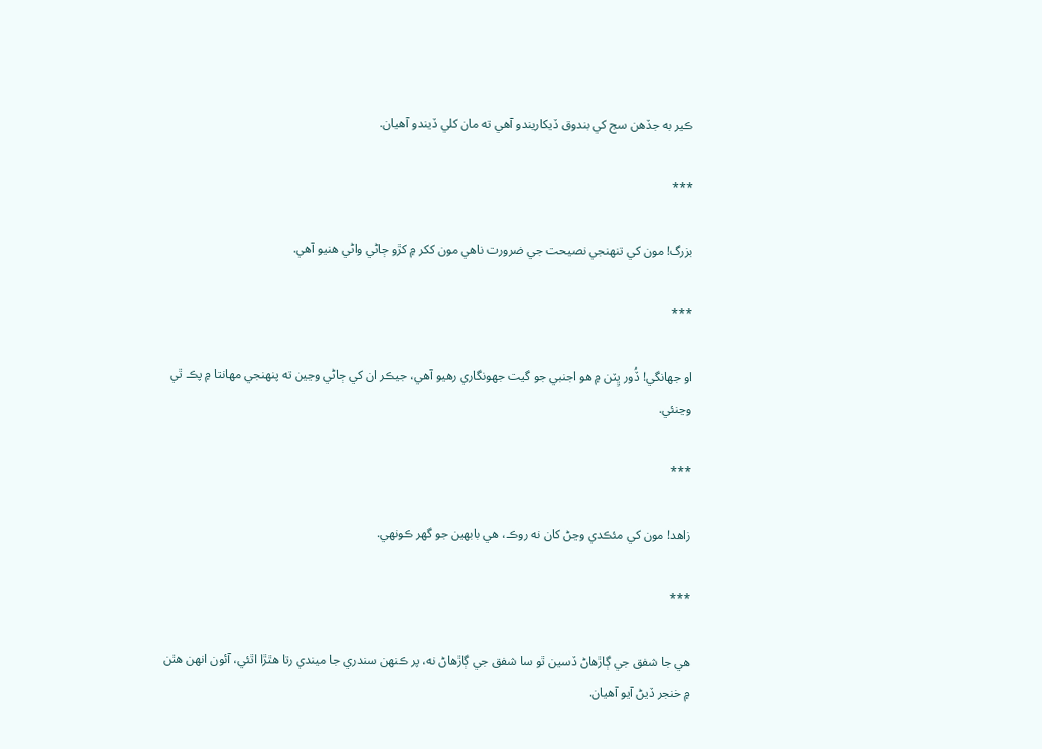ڪير به جڏهن سج کي بندوق ڏيکاريندو آهي ته مان کلي ڏيندو آهيان.

***

بزرگ! مون کي تنهنجي نصيحت جي ضرورت ناهي مون ککر ۾ کڙو ڄاڻي واڻي هنيو آهي.

***

او جهانگي! ڏُور ڀِٽن ۾ هو اجنبي جو گيت جهونگاري رهيو آهي، جيڪر ان کي ڄاڻي وڃين ته پنهنجي مهانتا ۾ پڪ ٿي وڃنئي.

***

زاهد! مون کي مئڪدي وڃڻ کان نه روڪ، هي بابهين جو گهر ڪونهي.

***

هي جا شفق جي ڳاڙهاڻ ڏسين ٿو سا شفق جي ڳاڙهاڻ نه، پر ڪنهن سندري جا ميندي رتا هٿڙا اٿئي، آئون انهن هٿن ۾ خنجر ڏيڻ آيو آهيان.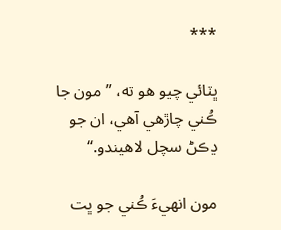***

ڀٽائي چيو هو ته، ”مون جا ڪُني چاڙهي آهي، ان جو ڍڪڻ سچل لاهيندو.“

مون انهيءَ ڪُني جو ڀت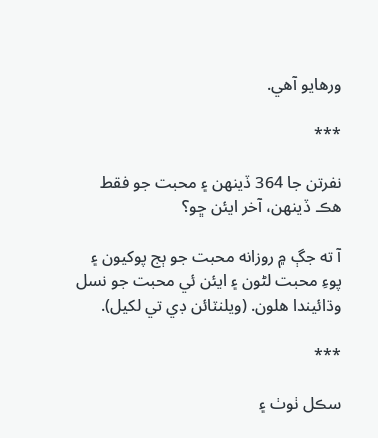ورهايو آهي.

***

نفرتن جا 364 ڏينهن ۽ محبت جو فقط هڪ ڏينهن، آخر ايئن ڇو؟

آ ته جڳ ۾ روزانه محبت جو ٻج پوکيون ۽ پوءِ محبت لڻون ۽ ايئن ئي محبت جو نسل وڌائيندا هلون. (ويلنٽائن ڊي تي لکيل).

***

سڪل ٺوٺ ۽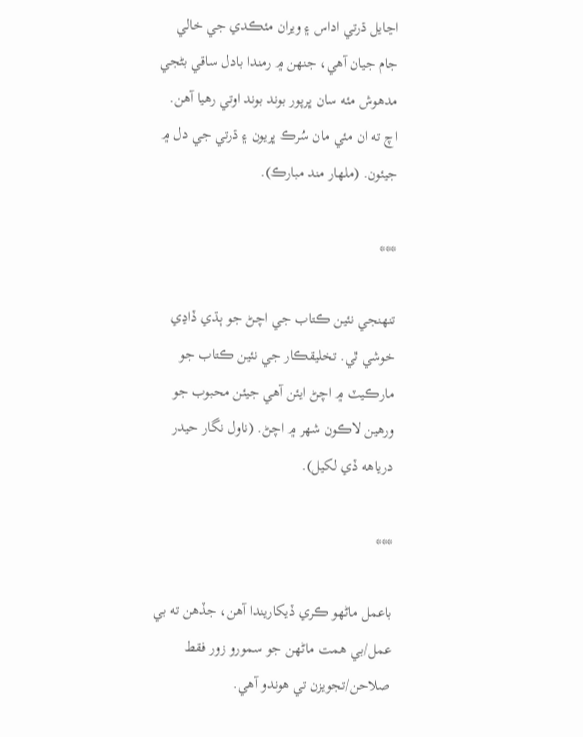اڃايل ڌرتي اداس ۽ ويران مئڪدي جي خالي جام جيان آهي، جنهن ۾ رمندا بادل ساقي بڻجي مدهوش مئه سان ڀرپور بوند بوند اوتي رهيا آهن. اچ ته ان مئي مان سُرڪ ڀريون ۽ ڌرتي جي دل ۾ جيئون. (ملهار مند مبارڪ).

***

تنهنجي نئين ڪتاب جي اچڻ جو ٻڌي ڏاڍي خوشي ٿي. تخليقڪار جي نئين ڪتاب جو مارڪيٽ ۾ اچڻ ايئن آهي جيئن محبوب جو ورهين لاڪون شهر ۾ اچڻ. (ناول نگار حيدر درياهه ڏي لکيل).

***

باعمل ماڻهو ڪري ڏيکاريندا آهن، جڏهن ته بي عمل/بي همت ماڻهن جو سمورو زور فقط صلاحن/تجويزن تي هوندو آهي.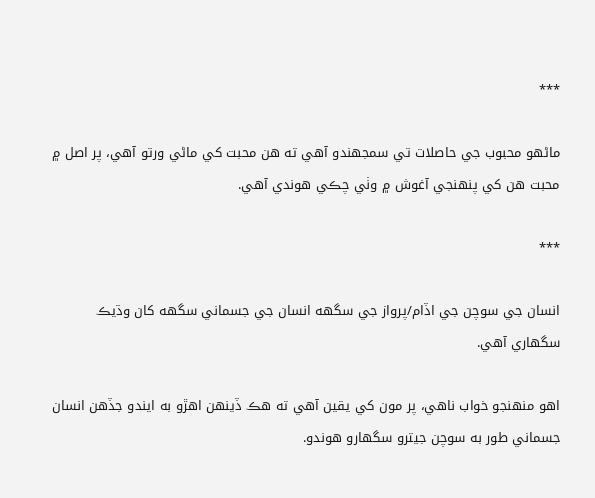***

ماڻهو محبوب جي حاصلات تي سمجهندو آهي ته هن محبت کي ماڻي ورتو آهي، پر اصل ۾ محبت هن کي پنهنجي آغوش ۾ وٺي چڪي هوندي آهي.

***

انسان جي سوچن جي اڏام/پرواز جي سگهه انسان جي جسماني سگهه کان وڌيڪ سگهاري آهي.

اهو منهنجو خواب ناهي، پر مون کي يقين آهي ته هڪ ڏينهن اهڙو به ايندو جڏهن انسان جسماني طور به سوچن جيترو سگهارو هوندو.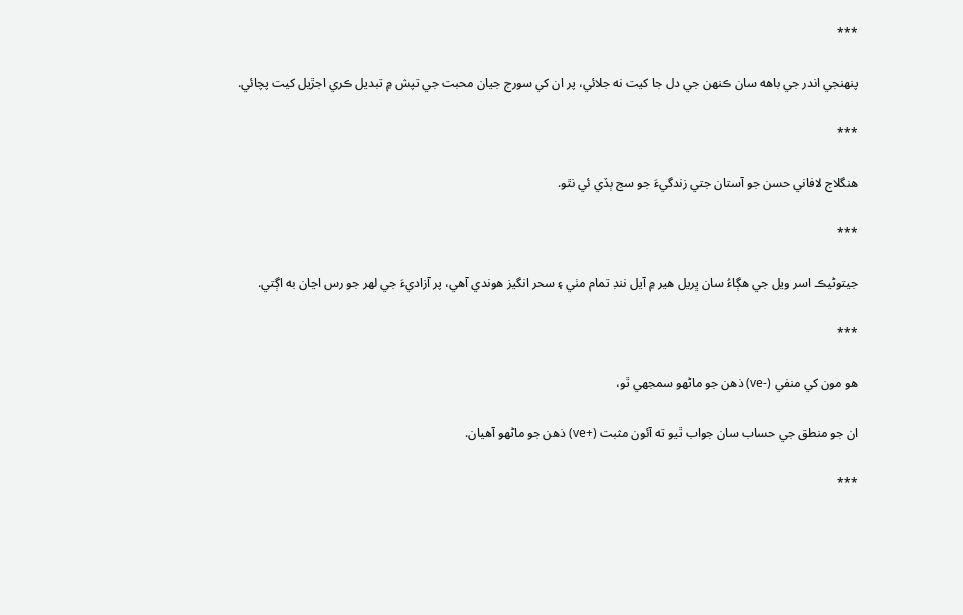***

پنهنجي اندر جي باهه سان ڪنهن جي دل جا کيت نه جلائي، پر ان کي سورج جيان محبت جي تپش ۾ تبديل ڪري اجڙيل کيت پچائي.

***

هنگلاج لافاني حسن جو آستان جتي زندگيءَ جو سج ٻڏي ئي نٿو.

***

جيتوڻيڪ اسر ويل جي هڳاءُ سان ڀريل هير ۾ آيل ننڊ تمام مٺي ۽ سحر انگيز هوندي آهي، پر آزاديءَ جي لهر جو رس اڃان به اڳتي.

***

هو مون کي منفي (-ve) ذهن جو ماڻهو سمجهي ٿو،

ان جو منطق جي حساب سان جواب ٿيو ته آئون مثبت (+ve) ذهن جو ماڻهو آهيان.

***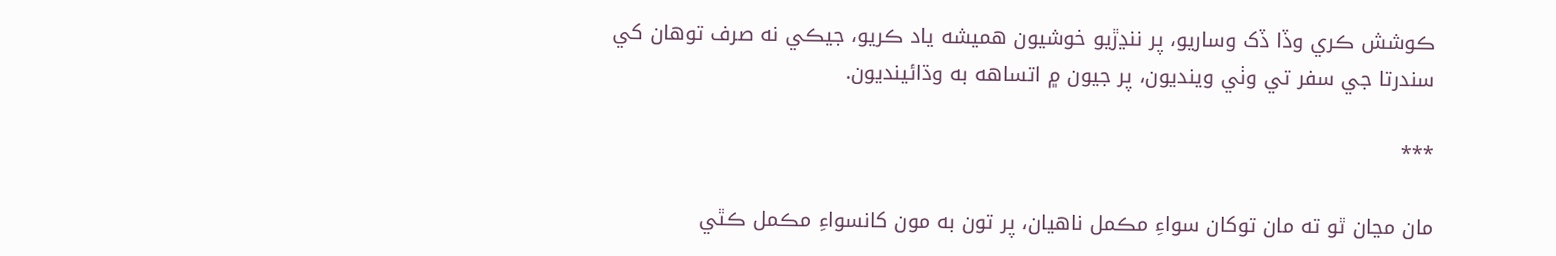ڪوشش ڪري وڏا ڏک وساريو، پر ننڍڙيو خوشيون هميشه ياد ڪريو، جيڪي نه صرف توهان کي سندرتا جي سفر تي وٺي وينديون، پر جيون ۾ اتساهه به وڌائينديون.

***

مان مڃان ٿو ته مان توکان سواءِ مڪمل ناهيان، پر تون به مون کانسواءِ مڪمل ڪٿي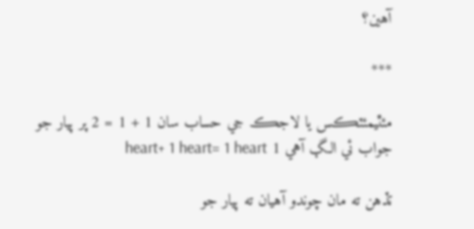آهين؟

***

مئٿيمئٽڪس يا لاجڪ جي حساب سان 1 + 1 = 2 پر پيار جو جواب ئي الڳ آهي 1 heart+ 1 heart= 1 heart

تڏهن ته مان چوندو آهيان ته پيار جو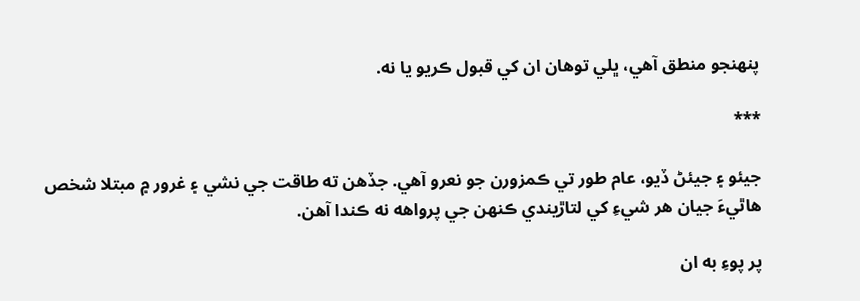پنهنجو منطق آهي، ڀلي توهان ان کي قبول ڪريو يا نه.

***

جيئو ۽ جيئڻ ڏيو، عام طور تي ڪمزورن جو نعرو آهي. جڏهن ته طاقت جي نشي ۽ غرور ۾ مبتلا شخص هاٿيءَ جيان هر شيءِ کي لتاڙيندي ڪنهن جي پرواهه نه ڪندا آهن.

پر پوءِ به ان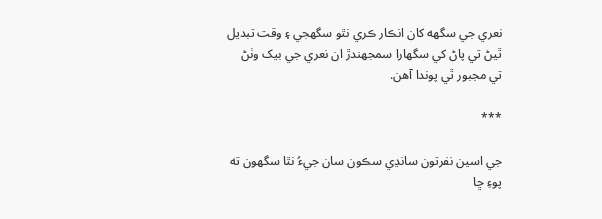نعري جي سگهه کان انڪار ڪري نٿو سگهجي ۽ وقت تبديل ٿيڻ تي پاڻ کي سگهارا سمجهندڙ ان نعري جي بيک وٺڻ تي مجبور ٿي پوندا آهن.

***

جي اسين نفرتون سانڍي سڪون سان جيءُ نٿا سگهون ته پوءِ ڇا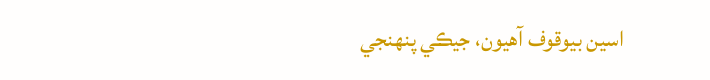اسين بيوقوف آهيون، جيڪي پنهنجي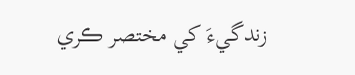زندگيءَ کي مختصر ڪري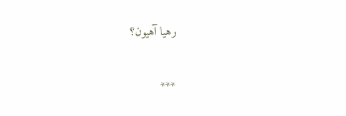رهيا آهيون؟

***